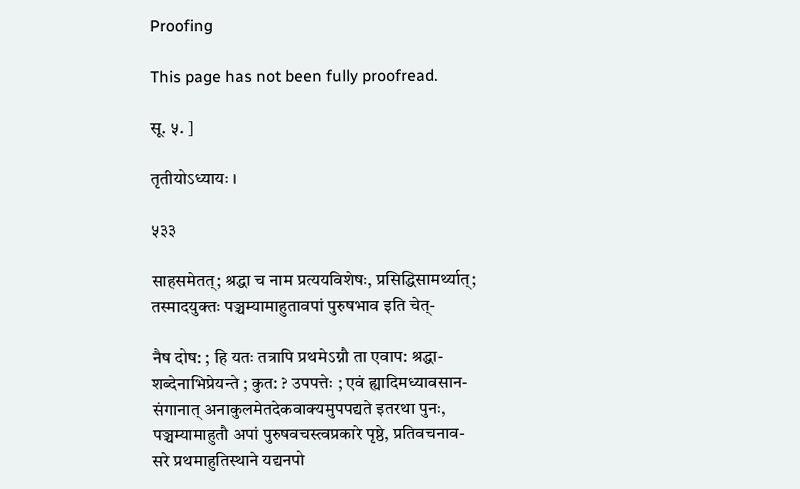Proofing

This page has not been fully proofread.

सू. ५. ]

तृतीयोऽध्यायः ।

५३३

साहसमेतत्; श्रद्धा च नाम प्रत्ययविशेषः, प्रसिद्धिसामर्थ्यात्;
तस्मादयुक्तः पञ्चम्यामाहुतावपां पुरुषभाव इति चेत्-

नैष दोष: ; हि यतः तत्रापि प्रथमेऽग्नौ ता एवाप: श्रद्धा-
शब्देनाभिप्रेयन्ते ; कुत: ? उपपत्तेः ; एवं ह्यादिमध्यावसान-
संगानात् अनाकुलमेतदेकवाक्यमुपपद्यते इतरथा पुनः,
पञ्चम्यामाहुतौ अपां पुरुषवचस्त्वप्रकारे पृष्ठे, प्रतिवचनाव-
सरे प्रथमाहुतिस्थाने यद्यनपो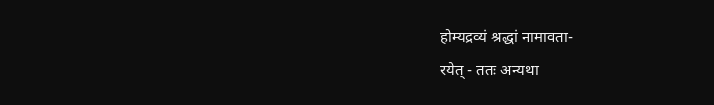होम्यद्रव्यं श्रद्धां नामावता-
रयेत् - ततः अन्यथा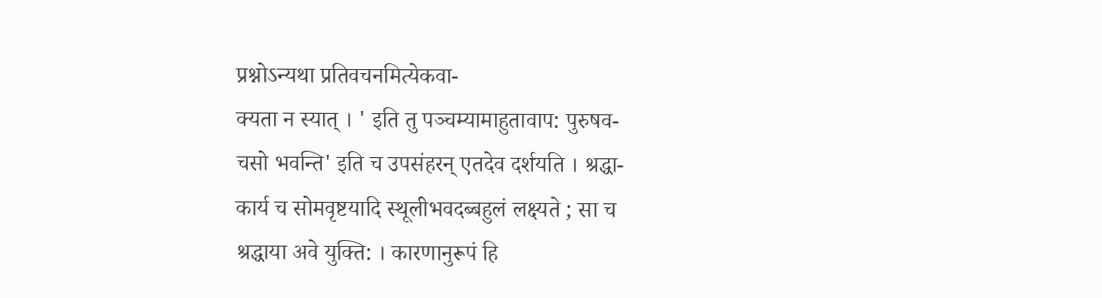प्रश्नोऽन्यथा प्रतिवचनमित्येकवा-
क्यता न स्यात् । ' इति तु पञ्चम्यामाहुतावाप: पुरुषव-
चसो भवन्ति' इति च उपसंहरन् एतदेव दर्शयति । श्रद्धा-
कार्य च सोमवृष्टयादि स्थूलीभवदब्बहुलं लक्ष्यते ; सा च
श्रद्धाया अवे युक्ति: । कारणानुरूपं हि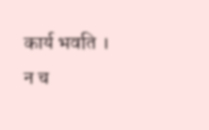कार्य भवति । न च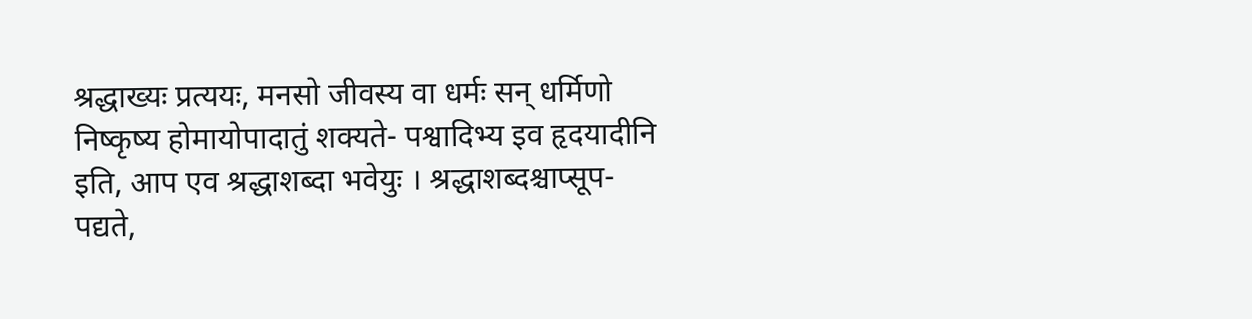श्रद्धाख्यः प्रत्ययः, मनसो जीवस्य वा धर्मः सन् धर्मिणो
निष्कृष्य होमायोपादातुं शक्यते- पश्वादिभ्य इव हृदयादीनि
इति, आप एव श्रद्धाशब्दा भवेयुः । श्रद्धाशब्दश्चाप्सूप-
पद्यते,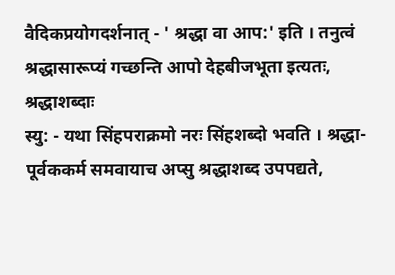वैदिकप्रयोगदर्शनात् - ' श्रद्धा वा आप:' इति । तनुत्वं
श्रद्धासारूप्यं गच्छन्ति आपो देहबीजभूता इत्यतः, श्रद्धाशब्दाः
स्यु: - यथा सिंहपराक्रमो नरः सिंहशब्दो भवति । श्रद्धा-
पूर्वककर्म समवायाच अप्सु श्रद्धाशब्द उपपद्यते,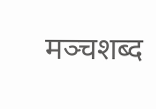मञ्चशब्द